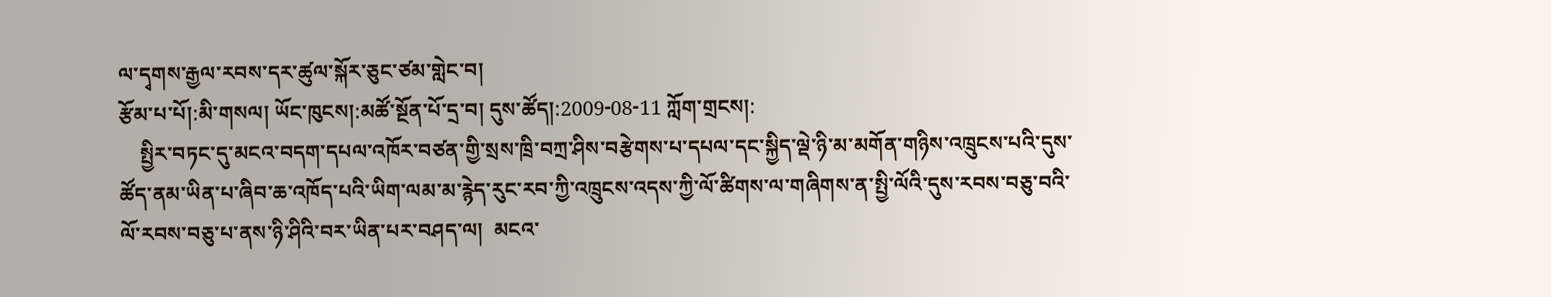ལ་དྭགས་རྒྱལ་རབས་དར་ཚུལ་སྐོར་ཅུང་ཙམ་གླེང་བ།
རྩོམ་པ་པོ།:མི་གསལ། ཡོང་ཁུངས།:མཚོ་སྔོན་པོ་དྲ་བ། དུས་ཚོད།:2009-08-11 ཀློག་གྲངས།:
    སྤྱིར་བཏང་དུ་མངའ་བདག་དཔལ་འཁོར་བཙན་གྱི་སྲས་ཁྲི་བཀྲ་ཤིས་བརྩེགས་པ་དཔལ་དང་སྐྱིད་ལྡེ་ཉི་མ་མགོན་གཉིས་འཁྲུངས་པའི་དུས་ཚོད་ནམ་ཡིན་པ་ཞིབ་ཆ་འཁོད་པའི་ཡིག་ལམ་མ་རྙེད་རུང་རབ་ཀྱི་འཁྲུངས་འདས་ཀྱི་ལོ་ཚིགས་ལ་གཞིགས་ན་སྤྱི་ལོའི་དུས་རབས་བཅུ་བའི་ལོ་རབས་བཅུ་པ་ནས་ཉི་ཤིའི་བར་ཡིན་པར་བཤད་ལ།  མངའ་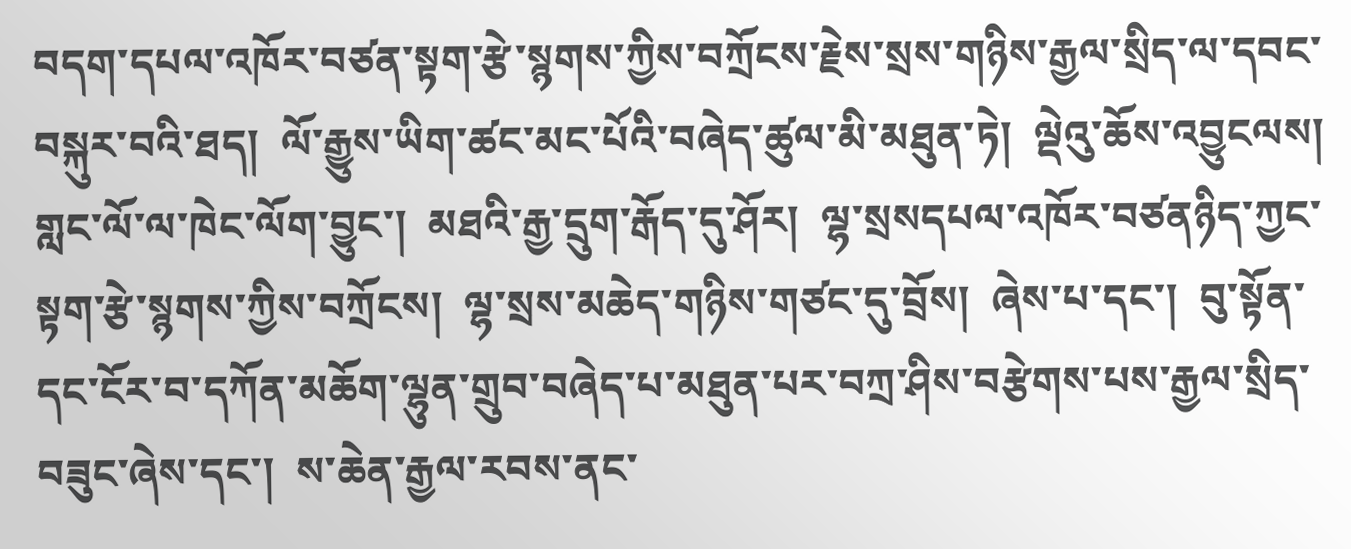བདག་དཔལ་འཁོར་བཙན་སྟག་རྩེ་སྙགས་ཀྱིས་བཀྲོངས་རྗེས་སྲས་གཉིས་རྒྱལ་སྲིད་ལ་དབང་བསྐུར་བའི་ཐད།  ལོ་རྒྱུས་ཡིག་ཚང་མང་པོའི་བཞེད་ཚུལ་མི་མཐུན་ཏེ།  ལྡེའུ་ཆོས་འབྱུངལས།  གླང་ལོ་ལ་ཁེང་ལོག་བྱུང་།  མཐའི་རྒྱ་དྲུག་རྒོད་དུ་ཤོར།  ལྷ་སྲསདཔལ་འཁོར་བཙནཉིད་ཀྱང་སྟག་རྩེ་སྙགས་ཀྱིས་བཀྲོངས།  ལྷ་སྲས་མཆེད་གཉིས་གཙང་དུ་བྲོས།  ཞེས་པ་དང་།  བུ་སྟོན་དང་ངོར་བ་དཀོན་མཆོག་ལྷུན་གྲུབ་བཞེད་པ་མཐུན་པར་བཀྲ་ཤིས་བརྩེགས་པས་རྒྱལ་སྲིད་བཟུང་ཞེས་དང་།  ས་ཆེན་རྒྱལ་རབས་ནང་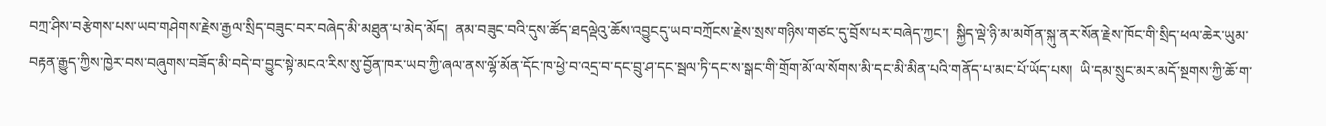བཀྲ་ཤིས་བརྩེགས་པས་ཡབ་གཤེགས་རྗེས་རྒྱལ་སྲིད་བཟུང་བར་བཞེད་མི་མཐུན་པ་མེད་མོད།  ནམ་བཟུང་བའི་དུས་ཚོད་ཐདལྡེའུ་ཆོས་འབྱུངདུ་ཡབ་བཀྲོངས་རྗེས་སྲས་གཉིས་གཙང་དུ་བྲོས་པར་བཞེད་ཀྱང་།  སྐྱིད་ལྡེ་ཉི་མ་མགོན་སྐུ་ནར་སོན་རྗེས་ཁོང་གི་སྲིད་ཕལ་ཆེར་ཡུམ་བརྟན་རྒྱུད་ཀྱིས་ཁྱེར་བས་བཞུགས་བཟོད་མི་བདེ་བ་བྱུང་སྟེ་མངའ་རིས་སུ་བྱོན་ཁར་ཡབ་ཀྱི་ཞལ་ནས་ལྷོ་མོན་དོང་ཁ་ཕྱེ་བ་འདྲ་བ་དང་བྲུ་ཤ་དང་སྦལ་ཏི་དང་ས་སྒང་གི་གྲོག་མོ་ལ་སོགས་མི་དང་མི་མིན་པའི་གནོད་པ་མང་པོ་ཡོད་པས།  ཡི་དམ་སྲུང་མར་མདོ་སྔགས་ཀྱི་ཆོ་ག་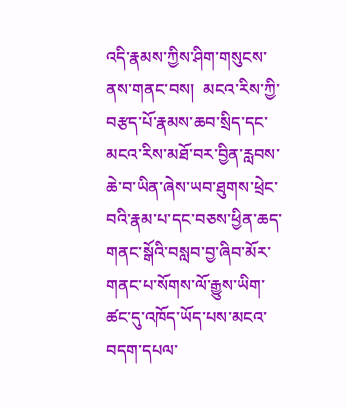འདི་རྣམས་ཀྱིས་ཤིག་གསུངས་ནས་གནང་བས།  མངའ་རིས་ཀྱི་བརྩད་པོ་རྣམས་ཆབ་སྲིད་དང་མངའ་རིས་མཐོ་བར་བྱིན་རླབས་ཆེ་བ་ཡིན་ཞེས་ཡབ་ཐུགས་ཕྲེང་བའི་རྣམ་པ་དང་བཅས་ཕྱིན་ཆད་གནང་སྒོའི་བསླབ་བྱ་ཞིབ་མོར་གནང་པ་སོགས་ལོ་རྒྱུས་ཡིག་ཚང་དུ་འཁོད་ཡོད་པས་མངའ་བདག་དཔལ་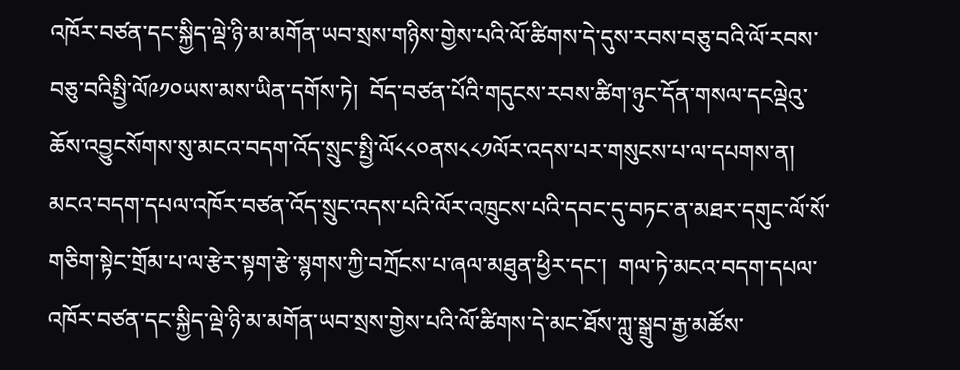འཁོར་བཙན་དང་སྐྱིད་ལྡེ་ཉི་མ་མགོན་ཡབ་སྲས་གཉིས་གྱེས་པའི་ལོ་ཚིགས་དེ་དུས་རབས་བཅུ་བའི་ལོ་རབས་བཅུ་བའིསྤྱི་ལོ༩༡༠ཡས་མས་ཡིན་དགོས་ཏེ།  བོད་བཙན་པོའི་གདུངས་རབས་ཚིག་ཉུང་དོན་གསལ་དངལྡེའུ་ཆོས་འབྱུངསོགས་སུ་མངའ་བདག་འོད་སྲུང་སྤྱི་ལོ༨༨༠ནས༨༨༡ལོར་འདས་པར་གསུངས་པ་ལ་དཔགས་ན།  མངའ་བདག་དཔལ་འཁོར་བཙན་འོད་སྲུང་འདས་པའི་ལོར་འཁྲུངས་པའི་དབང་དུ་བཏང་ན་མཐར་དགུང་ལོ་སོ་གཅིག་སྟེང་གྲོམ་པ་ལ་རྩེར་སྟག་རྩེ་སྙགས་ཀྱི་བཀྲོངས་པ་ཞལ་མཐུན་ཕྱིར་དང་།  གལ་ཏེ་མངའ་བདག་དཔལ་འཁོར་བཙན་དང་སྐྱིད་ལྡེ་ཉི་མ་མགོན་ཡབ་སྲས་གྱེས་པའི་ལོ་ཚིགས་དེ་མང་ཐོས་ཀླུ་སྒྲུབ་རྒྱ་མཚོས་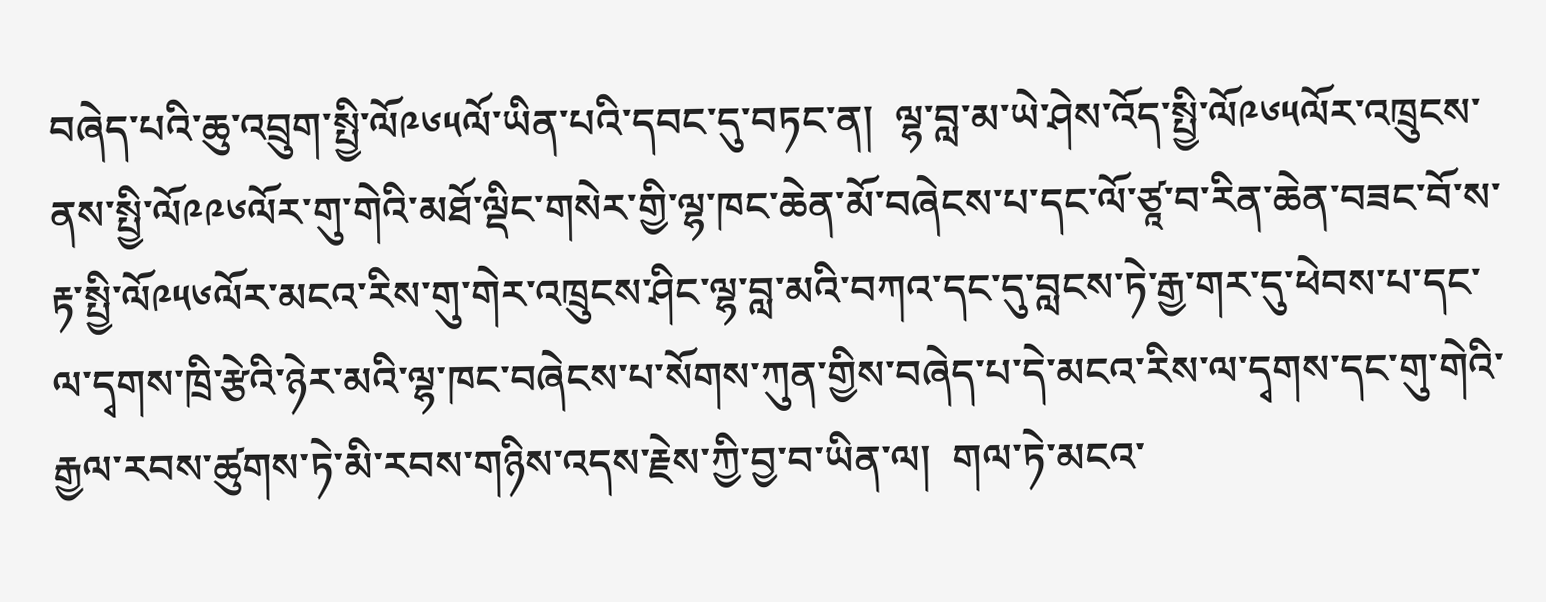བཞེད་པའི་ཆུ་འབྲུག་སྤྱི་ལོ༩༦༥ལོ་ཡིན་པའི་དབང་དུ་བཏང་ན།  ལྷ་བླ་མ་ཡེ་ཤེས་འོད་སྤྱི་ལོ༩༦༥ལོར་འཁྲུངས་ནས་སྤྱི་ལོ༩༩༦ལོར་གུ་གེའི་མཐོ་ལྡིང་གསེར་གྱི་ལྷ་ཁང་ཆེན་མོ་བཞེངས་པ་དང་ལོ་ཙཱ་བ་རིན་ཆེན་བཟང་བོ་ས་རྟ་སྤྱི་ལོ༩༥༦ལོར་མངའ་རིས་གུ་གེར་འཁྲུངས་ཤིང་ལྷ་བླ་མའི་བཀའ་དང་དུ་བླངས་ཏེ་རྒྱ་གར་དུ་ཕེབས་པ་དང་ལ་དྭགས་ཁྲི་རྩེའི་ཉེར་མའི་ལྷ་ཁང་བཞེངས་པ་སོགས་ཀུན་གྱིས་བཞེད་པ་དེ་མངའ་རིས་ལ་དྭགས་དང་གུ་གེའི་རྒྱལ་རབས་ཚུགས་ཏེ་མི་རབས་གཉིས་འདས་རྗེས་ཀྱི་བྱ་བ་ཡིན་ལ།  གལ་ཏེ་མངའ་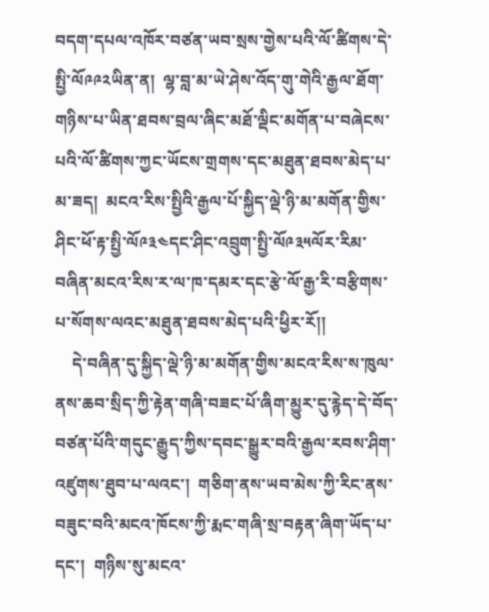བདག་དཔལ་འཁོར་བཙན་ཡབ་སྲས་གྱེས་པའི་ལོ་ཚིགས་དེ་སྤྱི་ལོ༩༩༢ཡིན་ན།  ལྷ་བླ་མ་ཡེ་ཤེས་འོད་གུ་གེའི་རྒྱལ་ཐོག་གཉིས་པ་ཡིན་ཐབས་བྲལ་ཞིང་མཐོ་ལྡིང་མགོན་པ་བཞེངས་པའི་ལོ་ཚིགས་ཀྱང་ཡོངས་གྲགས་དང་མཐུན་ཐབས་མེད་པ་མ་ཟད།  མངའ་རིས་སྤྱིའི་རྒྱལ་པོ་སྐྱིད་ལྡེ་ཉི་མ་མགོན་གྱིས་ཤིང་ཕོ་རྟ་སྤྱི་ལོ༩༣༤དང་ཤིང་འབྲུག་སྤྱི་ལོ༩༣༥ལོར་རིམ་བཞིན་མངའ་རིས་ར་ལ་ཁ་དམར་དང་རྩེ་ལོ་རྒྱ་རི་བརྩིགས་པ་སོགས་ལའང་མཐུན་ཐབས་མེད་པའི་ཕྱིར་རོ།།
    དེ་བཞིན་དུ་སྐྱིད་ལྡེ་ཉི་མ་མགོན་གྱིས་མངའ་རིས་ས་ཁུལ་ནས་ཆབ་སྲིད་ཀྱི་རྟེན་གཞི་བཟང་པོ་ཞིག་མྱུར་དུ་རྙེད་དེ་བོད་བཙན་པོའི་གདུང་རྒྱུད་ཀྱིས་དབང་སྒྱུར་བའི་རྒྱལ་རབས་ཤིག་འཛུགས་ཐུབ་པ་ལའང་།  གཅིག་ནས་ཡབ་མེས་ཀྱི་རིང་ནས་བཟུང་བའི་མངའ་ཁོངས་ཀྱི་རྨང་གཞི་སྲ་བརྟན་ཞིག་ཡོད་པ་དང་།  གཉིས་སུ་མངའ་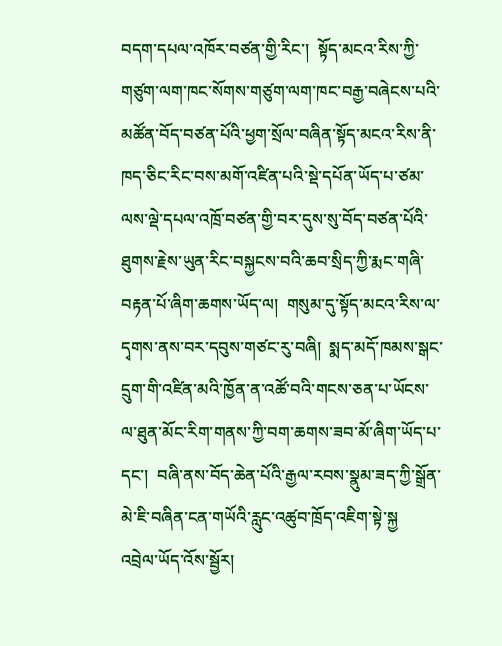བདག་དཔལ་འཁོར་བཙན་གྱི་རིང་།  སྟོད་མངའ་རིས་ཀྱི་གཙུག་ལག་ཁང་སོགས་གཙུག་ལག་ཁང་བརྒྱ་བཞེངས་པའི་མཚོན་བོད་བཙན་པོའི་ཕྱག་སྲོལ་བཞིན་སྟོད་མངའ་རིས་ནི་ཁད་ཅིང་རིང་བས་མགོ་འཛིན་པའི་སྡེ་དཔོན་ཡོད་པ་ཙམ་ལས་ལྡེ་དཔལ་འཁྲོ་བཙན་གྱི་བར་དུས་སུ་བོད་བཙན་པོའི་ཐུགས་རྗེས་ཡུན་རིང་བསྐྱངས་བའི་ཆབ་སྲིད་ཀྱི་རྨང་གཞི་བརྟན་པོ་ཞིག་ཆགས་ཡོད་ལ།  གསུམ་དུ་སྟོད་མངའ་རིས་ལ་དྭགས་ནས་བར་དབུས་གཙང་རུ་བཞི།  སྨད་མདོ་ཁམས་སྒང་དྲུག་གི་འཛིན་མའི་ཁྱོན་ན་འཚོ་བའི་གངས་ཅན་པ་ཡོངས་ལ་ཐུན་མོང་རིག་གནས་ཀྱི་བག་ཆགས་ཟབ་མོ་ཞིག་ཡོད་པ་དང་།  བཞི་ནས་བོད་ཆེན་པོའི་རྒྱལ་རབས་སྣུམ་ཟད་ཀྱི་སྒྲོན་མེ་ཇི་བཞིན་ངན་གཡོའི་རླུང་འཚུབ་ཁྲོད་འཇིག་སྟེ་སྐྱ
འབྲེལ་ཡོད་འོས་སྦྱོར།